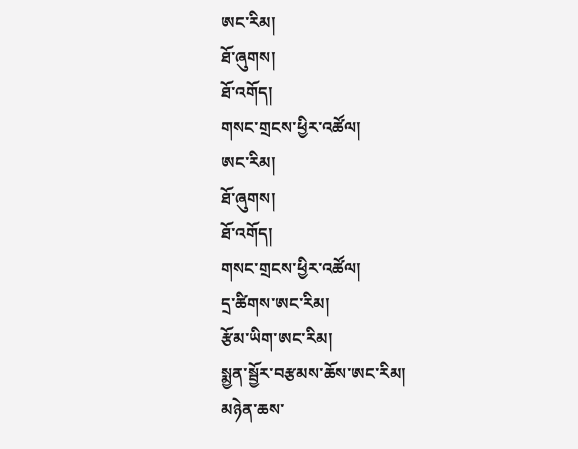ཨང་རིམ།
ཐོ་ཞུགས།
ཐོ་འགོད།
གསང་གྲངས་ཕྱིར་འཚོལ།
ཨང་རིམ།
ཐོ་ཞུགས།
ཐོ་འགོད།
གསང་གྲངས་ཕྱིར་འཚོལ།
དྲ་ཚིགས་ཨང་རིམ།
རྩོམ་ཡིག་ཨང་རིམ།
སྨྱན་སྦྱོར་བརྩམས་ཆོས་ཨང་རིམ།
མཉེན་ཆས་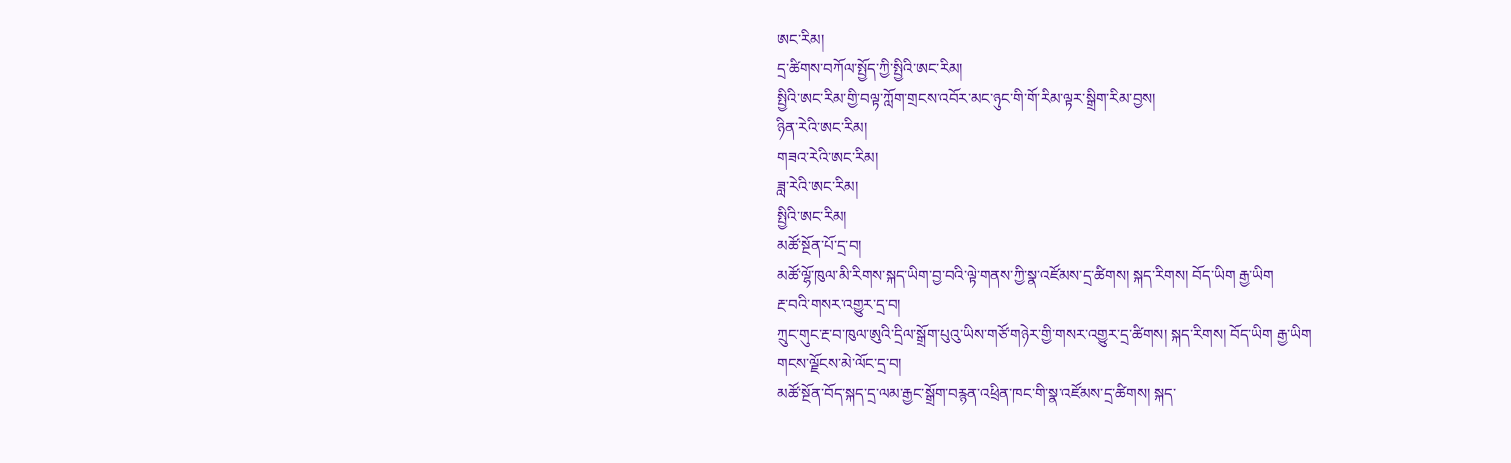ཨང་རིམ།
དྲ་ཚིགས་བཀོལ་སྤྱོད་ཀྱི་སྤྱིའི་ཨང་རིམ།
སྤྱིའི་ཨང་རིམ་གྱི་བལྟ་ཀློག་གྲངས་འབོར་མང་ཉུང་གི་གོ་རིམ་ལྟར་སྒྲིག་རིམ་བྱས།
ཉིན་རེའི་ཨང་རིམ།
གཟའ་རེའི་ཨང་རིམ།
ཟླ་རེའི་ཨང་རིམ།
སྤྱིའི་ཨང་རིམ།
མཚོ་སྔོན་པོ་དྲ་བ།
མཚོ་ལྷོ་ཁུལ་མི་རིགས་སྐད་ཡིག་བྱ་བའི་ལྟེ་གནས་ཀྱི་སྣ་འཛོམས་དྲ་ཚིགས། སྐད་རིགས། བོད་ཡིག རྒྱ་ཡིག
རྔ་བའི་གསར་འགྱུར་དྲ་བ།
ཀྲུང་གུང་རྔ་བ་ཁུལ་ཨུའི་དྲིལ་སྒྲོག་པུའུ་ཡིས་གཙོ་གཉེར་གྱི་གསར་འགྱུར་དྲ་ཚིགས། སྐད་རིགས། བོད་ཡིག རྒྱ་ཡིག
གངས་ལྗོངས་མེ་ལོང་དྲ་བ།
མཚོ་སྔོན་བོད་སྐད་དྲ་ལམ་རྒྱང་སྒྲོག་བརྙན་འཕྲིན་ཁང་གི་སྣ་འཛོམས་དྲ་ཚིགས། སྐད་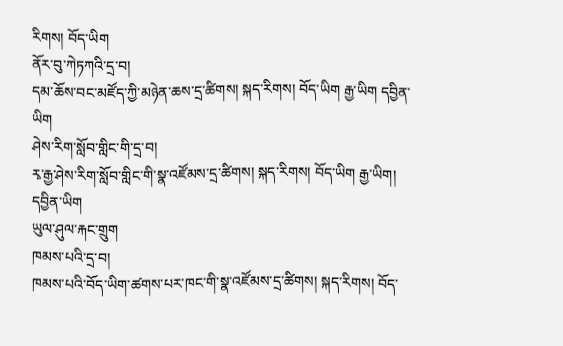རིགས། བོད་ཡིག
ནོར་བུ་ཀེཏཀའི་དྲ་བ།
དམ་ཆོས་བང་མཛོད་ཀྱི་མཉེན་ཆས་དྲ་ཚིགས། སྐད་རིགས། བོད་ཡིག རྒྱ་ཡིག དབྱིན་ཡིག
ཤེས་རིག་སློབ་གླིང་གི་དྲ་བ།
རྭ་རྒྱ་ཤེས་རིག་སློབ་གླིང་གི་སྣ་འཛོམས་དྲ་ཚིགས། སྐད་རིགས། བོད་ཡིག རྒྱ་ཡིག། དབྱིན་ཡིག
ཡུལ་ཤུལ་རྐང་གྲུག
ཁམས་པའི་དྲ་བ།
ཁམས་པའི་བོད་ཡིག་ཚགས་པར་ཁང་གི་སྣ་འཛོམས་དྲ་ཚིགས། སྐད་རིགས། བོད་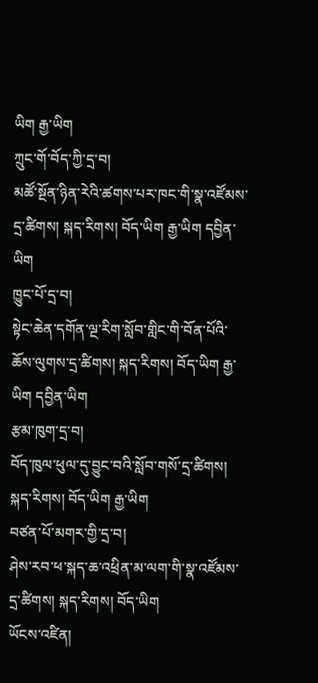ཡིག རྒྱ་ཡིག
ཀྲུང་གོ་བོད་ཀྱི་དྲ་བ།
མཚོ་སྔོན་ཉིན་རེའི་ཚགས་པར་ཁང་གི་སྣ་འཛོམས་དྲ་ཚིགས། སྐད་རིགས། བོད་ཡིག རྒྱ་ཡིག དབྱིན་ཡིག
ཁྱུང་པོ་དྲ་བ།
སྟེང་ཆེན་དགོན་ལྔ་རིག་སློབ་གླིང་གི་བོན་པོའི་ཆོས་ལུགས་དྲ་ཚིགས། སྐད་རིགས། བོད་ཡིག རྒྱ་ཡིག དབྱིན་ཡིག
རྩམ་ཁུག་དྲ་བ།
བོད་ཁུལ་ཕུལ་དུ་བྱུང་བའི་སློབ་གསོ་དྲ་ཚིགས། སྐད་རིགས། བོད་ཡིག རྒྱ་ཡིག
བཙན་པོ་མགར་གྱི་དྲ་བ།
ཤེས་རབ་ཕ་སྐད་ཆ་འཕྲིན་མ་ལག་གི་སྣ་འཛོམས་དྲ་ཚིགས། སྐད་རིགས། བོད་ཡིག
ཡོངས་འཛིན།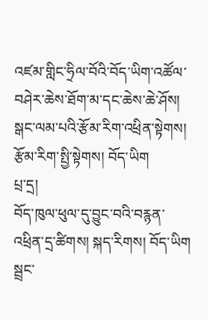འཛམ་གླིང་ཧྲིལ་བོའི་བོད་ཡིག་འཚོལ་བཤེར་ཆེས་ཐོག་མ་དང་ཆེས་ཆེ་ཤོས།
སྒང་ལམ་པའི་རྩོམ་རིག་འཕྲིན་སྟེགས།
རྩོམ་རིག་སྤྱི་སྟེགས། བོད་ཡིག
པྲ་དྲ།
བོད་ཁུལ་ཕུལ་དུ་བྱུང་བའི་བརྙན་འཕྲིན་དྲ་ཚིགས། སྐད་རིགས། བོད་ཡིག
སྦྲང་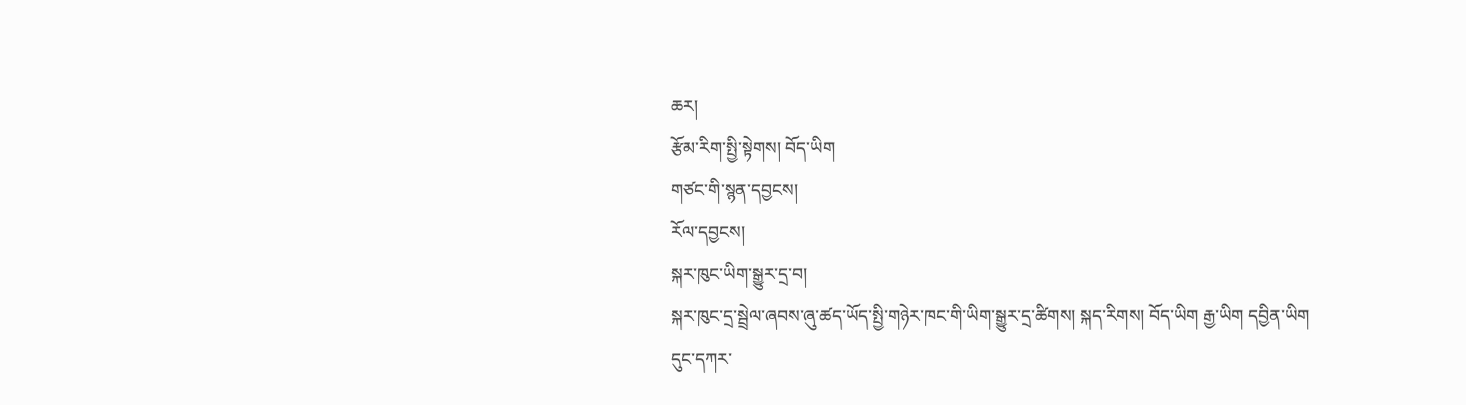ཆར།
རྩོམ་རིག་སྤྱི་སྟེགས། བོད་ཡིག
གཙང་གི་སྙན་དབྱངས།
རོལ་དབྱངས།
སྐར་ཁུང་ཡིག་སྒྱུར་དྲ་བ།
སྐར་ཁུང་དྲ་སྦྲེལ་ཞབས་ཞུ་ཚད་ཡོད་སྤྱི་གཉེར་ཁང་གི་ཡིག་སྒྱུར་དྲ་ཚིགས། སྐད་རིགས། བོད་ཡིག རྒྱ་ཡིག དབྱིན་ཡིག
དུང་དཀར་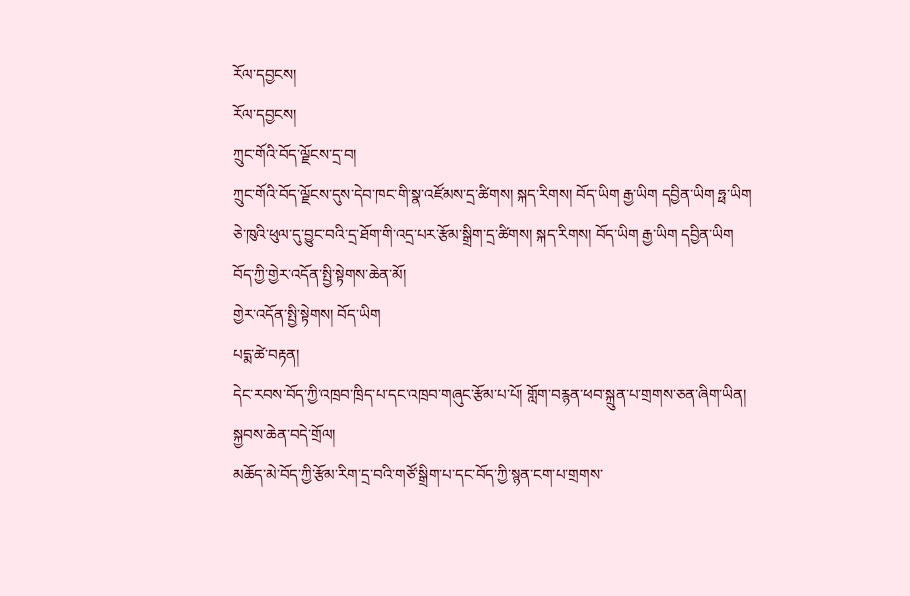རོལ་དབྱངས།
རོལ་དབྱངས།
ཀྲུང་གོའི་བོད་ལྗོངས་དྲ་བ།
ཀྲུང་གོའི་བོད་ལྗོངས་དུས་དེབ་ཁང་གི་སྣ་འཛོམས་དྲ་ཚིགས། སྐད་རིགས། བོད་ཡིག རྒྱ་ཡིག དབྱིན་ཡིག ཧྥ་ཡིག
ཅེ་ཁུའི་ཕུལ་དུ་བྱུང་བའི་དྲ་ཐོག་གི་འདྲ་པར་རྩོམ་སྒྲིག་དྲ་ཚིགས། སྐད་རིགས། བོད་ཡིག རྒྱ་ཡིག དབྱིན་ཡིག
བོད་ཀྱི་གྱེར་འདོན་སྤྱི་སྟེགས་ཆེན་མོ།
གྱེར་འདོན་སྤྱི་སྟེགས། བོད་ཡིག
པདྨ་ཚེ་བརྟན།
དེང་རབས་བོད་ཀྱི་འཁྲབ་ཁྲིད་པ་དང་འཁྲབ་གཞུང་རྩོམ་པ་པོ། གློག་བརྙན་ཕབ་སྐྲུན་པ་གྲགས་ཅན་ཞིག་ཡིན།
སྐྱབས་ཆེན་བདེ་གྲོལ།
མཆོད་མེ་བོད་ཀྱི་རྩོམ་རིག་དྲ་བའི་གཙོ་སྒྲིག་པ་དང་བོད་ཀྱི་སྙན་ངག་པ་གྲགས་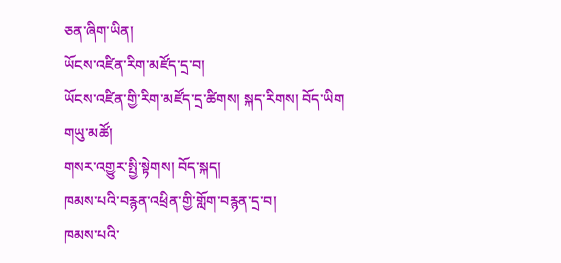ཅན་ཞིག་ཡིན།
ཡོངས་འཛིན་རིག་མཛོད་དྲ་བ།
ཡོངས་འཛིན་གྱི་རིག་མཛོད་དྲ་ཚིགས། སྐད་རིགས། བོད་ཡིག
གཡུ་མཚོ།
གསར་འགྱུར་སྤྱི་སྟེགས། བོད་སྐད།
ཁམས་པའི་བརྙན་འཕྲིན་གྱི་གློག་བརྙན་དྲ་བ།
ཁམས་པའི་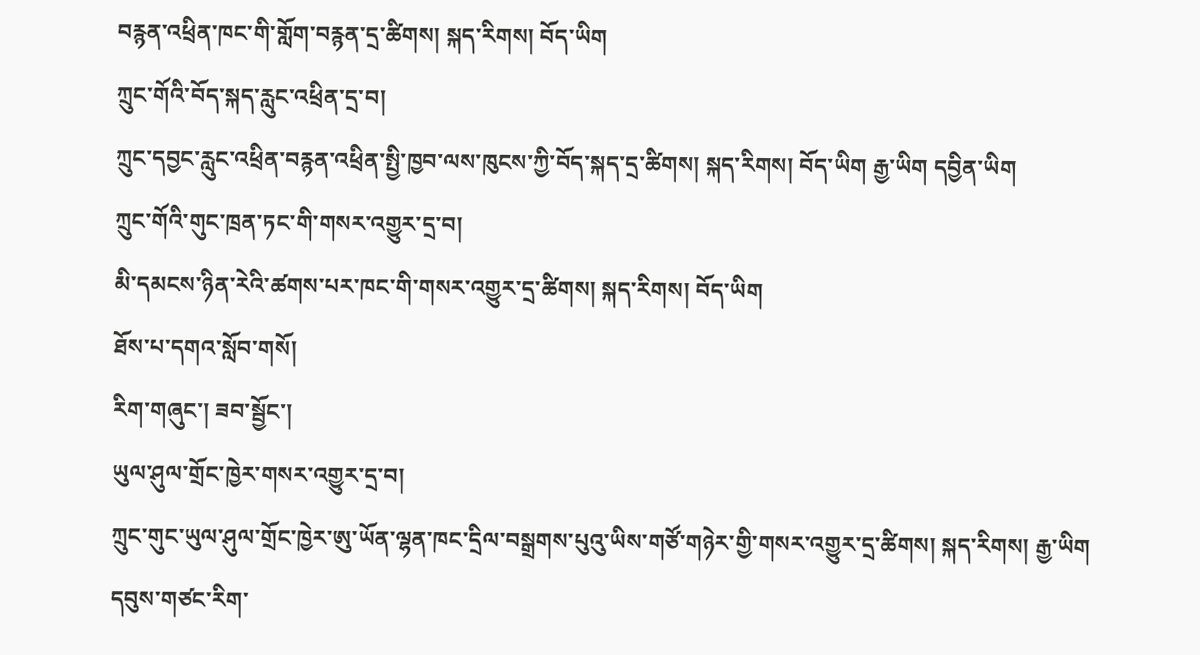བརྙན་འཕྲིན་ཁང་གི་གློག་བརྙན་དྲ་ཚིགས། སྐད་རིགས། བོད་ཡིག
ཀྲུང་གོའི་བོད་སྐད་རླུང་འཕྲིན་དྲ་བ།
ཀྲུང་དབྱང་རླུང་འཕྲིན་བརྙན་འཕྲིན་སྤྱི་ཁྱབ་ལས་ཁུངས་ཀྱི་བོད་སྐད་དྲ་ཚིགས། སྐད་རིགས། བོད་ཡིག རྒྱ་ཡིག དབྱིན་ཡིག
ཀྲུང་གོའི་གུང་ཁྲན་ཏང་གི་གསར་འགྱུར་དྲ་བ།
མི་དམངས་ཉིན་རེའི་ཚགས་པར་ཁང་གི་གསར་འགྱུར་དྲ་ཚིགས། སྐད་རིགས། བོད་ཡིག
ཐོས་པ་དགའ་སློབ་གསོ།
རིག་གཞུང་། ཟབ་སྦྱོང་།
ཡུལ་ཤུལ་གྲོང་ཁྱེར་གསར་འགྱུར་དྲ་བ།
ཀྲུང་གུང་ཡུལ་ཤུལ་གྲོང་ཁྱེར་ཨུ་ཡོན་ལྷན་ཁང་དྲིལ་བསྒྲགས་པུའུ་ཡིས་གཙོ་གཉེར་གྱི་གསར་འགྱུར་དྲ་ཚིགས། སྐད་རིགས། རྒྱ་ཡིག
དབུས་གཙང་རིག་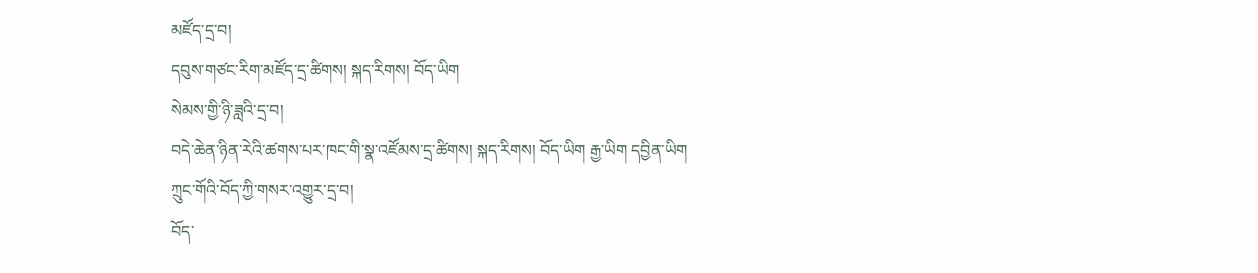མཛོད་དྲ་བ།
དབུས་གཙང་རིག་མཛོད་དྲ་ཚིགས། སྐད་རིགས། བོད་ཡིག
སེམས་གྱི་ཉི་ཟླའི་དྲ་བ།
བདེ་ཆེན་ཉིན་རེའི་ཚགས་པར་ཁང་གི་སྣ་འཛོམས་དྲ་ཚིགས། སྐད་རིགས། བོད་ཡིག རྒྱ་ཡིག དབྱིན་ཡིག
ཀྲུང་གོའི་བོད་ཀྱི་གསར་འགྱུར་དྲ་བ།
བོད་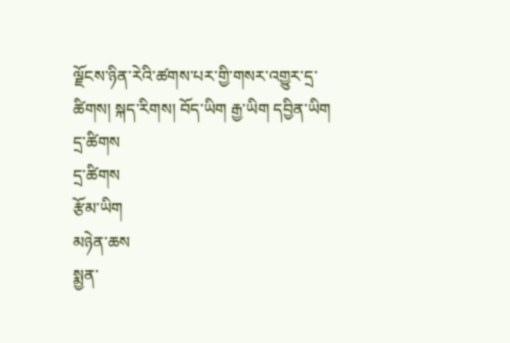ལྗོངས་ཉིན་རེའི་ཚགས་པར་གྱི་གསར་འགྱུར་དྲ་ཚིགས། སྐད་རིགས། བོད་ཡིག རྒྱ་ཡིག དབྱིན་ཡིག
དྲ་ཚིགས
དྲ་ཚིགས
རྩོམ་ཡིག
མཉེན་ཆས
སྨྱན་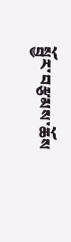སྦྱོར་བརྩམས་ཆོས